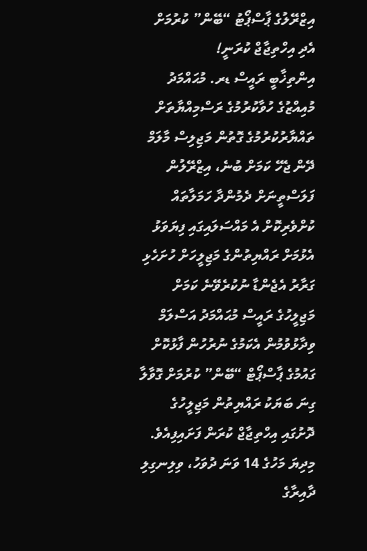އިޒްރޭލުގެ ޕާސްޕޯޓު “ބޭން” ކުރުމަށް އެދި އިހްތިޖާޖް ކުރަނީ!
އިންތިޚާބީ ރައީސް ޑރ. މުޙައްމަދު މުއިއްޒުގެ ހުވާކުރުމުގެ ރަސްމިއްޔާތަށް ތައްޔާރުކުރުމުގެ ގޮތުން މަޖިލިސް މާލަމް ދޭން ޖެހޭ ކަމަށް ބުނެ، އިޒްރޭލުން ފަލަސްތީނަށް ދެމުންދާ ހަމަލާތައް ކުށްވެރިކޮށް އެ މައްސަލައިގައި ފިޔަވަޅު އެޅުމަށް ރައްޔިތުންގެ މަޖިލީހަށް ހުށަހެޅި ގަރާރު އެޖެންޑާ ނުކުރެވޭނެ ކަމަށް މަޖިލީހުގެ ރައީސް މުޙައްމަދު އަސްލަމް ވިދާޅުވުމުން އެކަމުގެ ނުރުހުން ފާޅުކޮށް ގައުމުގެ ޕާސްޕޯޓް “ބޭން” ކުރުމަށް ގޮވާލާ ގިނަ ބަޔަކު ރައްޔިތުން މަޖިލީހުގެ ދޮށުގައި އިހްތިޖާޖް ކުރަން ފަށައިފިއެވެ.
މިދިޔަ މަހުގެ 14 ވަނަ ދުވަހު، ވިލިނގިލި ދާއިރާގެ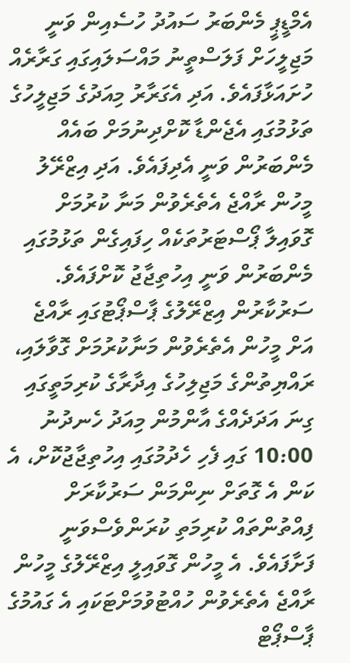އެމްޑީޕީ މެންބަރު ސައުދު ހުސެއިން ވަނީ މަޖިލީހަށް ފަލަސްތީނު މައްސަލައިގައި ގަރާރެއް ހުށައަޅާފައެވެ. އަދި އެގަރާރު މިއަދުގެ މަޖިލީހުގެ ތަޅުމުގައި އެޖެންޑާ ކޮށްދިނުމަށް ބައެއް މެންބަރުން ވަނީ އެދިފައެވެ. އަދި އިޒްރޭލު މީހުން ރާއްޖެ އެތެރެވުން މަނާ ކުރުމަށް ގޮވައިލާ ޕޯސްޓަރުތަކެއް ހިފައިގެން ތަޅުމުގައި މެންބަރުން ވަނީ އިހުތިޖާޖު ކޮށްފައެވެ.
ސަރުކާރުން އިޒްރޭލުގެ ޕާސްޕޯޓުގައި ރާއްޖެ އަށް މީހުން އެތެރެވުން މަނާކުރުމަށް ގޮވާލައި، ރައްޔިތުންގެ މަޖިލިހުގެ އިދާރާގެ ކުރިމަތީގައި ގިނަ އަދަދެއްގެ އާންމުން މިއަދު ހެނދުނު 10:00 ގައި ފެހި ހެދުމުގައި އިހުތިޖާޖުކޮށް، އެ ކަން އެ ގޮތަށް ނިންމަން ސަރުކާރަށް ފިއްތުންތައް ކުރިމަތި ކުރަންވެސްވަނީ ފަށާފައެވެ. އެ މީހުން ގޮވައިލީ އިޒްރޭލުގެ މީހުން ރާއްޖެ އެތެރެވުން ހުއްޓުވުމަށްޓަކައި އެ ގައުމުގެ ޕާސްޕޯޓް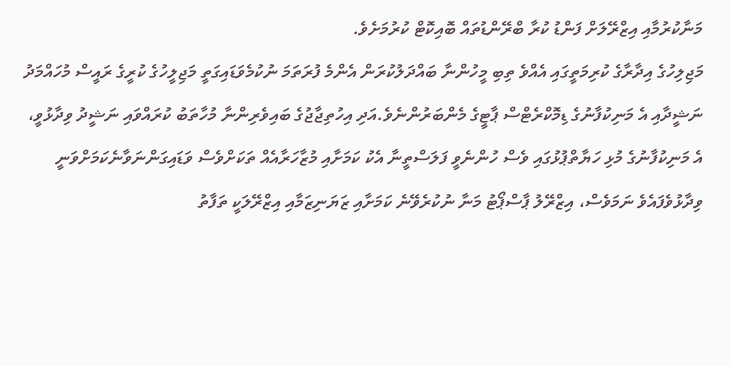މަނާކުރުމާއި އިޒްރޭލަށް ފަންޑު ކުރާ ބްރޭންޑުތައް ބޮއިކޮޓް ކުރުމަށެވެ.
މަޖިލިހުގެ އިދާރާގެ ކުރިމަތީގައި އެއްވެ ތިބި މީހުންނާ ބައްދަލުކުރަން އެންމެ ފުރަތަމަ ނުކުމެވަޑައިގަތީ މަޖިލީހުގެ ކުރީގެ ރައީސް މުހައްމަދު ނަޝީދާއި އެ މަނިކުފާނުގެ ޑިމޮކްރެޓްސް ޕާޓީގެ މެންބަރުންނެވެ.އަދި އިހުތިޖާޖުގެ ބައިވެރިންނާ މުހާތަބު ކުރައްވައި ނަޝީދު ވިދާޅުވީ، އެ މަނިކުފާނުގެ މުޅި ހަޔާތްޕުޅުގައި ވެސް ހުންނެވީ ފަލަސްތީނާ އެކު ކަމަށާއި މުޒާހަރާއެއް ތަކަށްވެސް ވަޑައިގަންނަވާނެކަމަށްވަނީ ވިދާޅުވެފައެވެ ނަމަވެސް، އިޒްރޭލު ޕާސްޕޯޓު މަނާ ނުކުރެވޭނެ ކަމަށާއި ޒަޔަނިޒަމާއި އިޒްރޭލަކީ ތަފާތު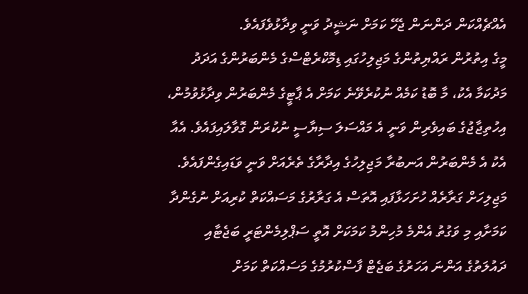އެއްޗެއްކަން ދަންނަން ޖެހޭ ކަމަށް ނަޝީދު ވަނީ ވިދާޅުވެފައެވެ.
މީގެ އިތުރުން ރައްޔިތުންގެ މަޖިލިހުގައި ޑިމޮކްރެޓްސްގެ މެންބަރުންގެ އަދަދު މަދުކަމާ އެކު، މާ ބޮޑު ކަމެއް ނުކުރެވޭނެ ކަމަށް އެ ޕާޓީގެ މެންބަރުން ވިދާޅުވުމުން، އިހުތިޖާޖުގެ ބައިވެރިން ވަނީ އެ މައްސަލަ ސިޔާސީ ނުކުރަން ގޮވާލައިފައެވެ. އެއާ އެކު އެ މެންބަރުން އަނބުރާ މަޖިލިހުގެ އިދާރާގެ ތެރެއަށް ވަނީ ވަޑައިގެންފައެވެ.
މަޖިލިހަށް ގަރާރެއް ހުށަހަޅާފައި އޮތަސް އެ ގަރާރުގެ މަސައްކަތް ކުރިއަށް ނުގެންދާ ކަމަށާއި މި ވަގުތު އެންމެ މުހިންމު ކަމަކަށް އޮތީ ސަޕްލިމެންޓަރީ ބަޖެޓާއި ދައުލަތުގެ އަންނަ އަހަރުގެ ބަޖެޓް ފާސްކުރުމުގެ މަސައްކަތް ކަމަށް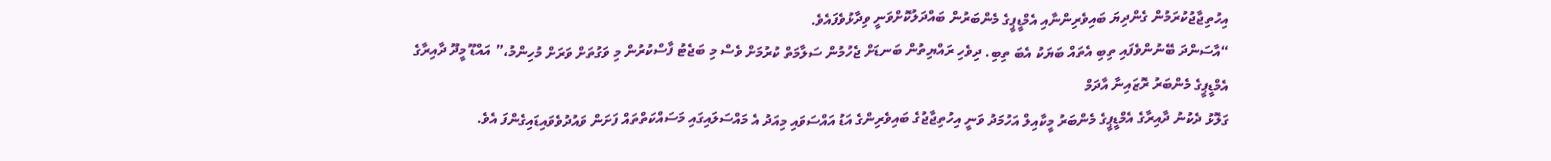އިހުތިޖާޖުކުރަމުން ގެންދިޔަ ބައިވެރިންނާއި އެމްޑީޕީގެ މެންބަރުން ބައްދަލުކޮށްވަނީ ވިދާޅުވެފައެވެ.
“އާސަންދަ ބޭނުންވެފައި ތިބި އެތައް ބަޔަކު އެބަ ތިބި. ދިވެހި ރައްޔިތުން ބަނޑަށް ޖެހުމުން ސަލާމަތް ކުރުމަށް ވެސް މި ބަޖެޓު ފާސްކުރުން މި ވަގުތަށް ވަރަށް މުހިންމު،” އައްޑޫ މީދޫ ދާއިރާގެ އެމްޑީޕީގެ މެންބަރު ރޮޒައިނާ އާދަމް
ގަލޮޅު ދެކުނު ދާއިރާގެ އެމްޑީޕީގެ މެންބަރު މީކާއިލް އަހުމަދު ވަނީ އިހުތިޖާޖުގެ ބައިވެރިންގެ އަޑު އައްސަވައި މިއަދު އެ މައްސަލައިގައި މަސައްކަތްތައް ފަށަން ވައުދުވެވައިޑައިގެންފަ އެވެ.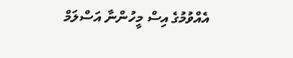އެއްވުމުގެ އިސް މީހުންނާ އަސްލަމް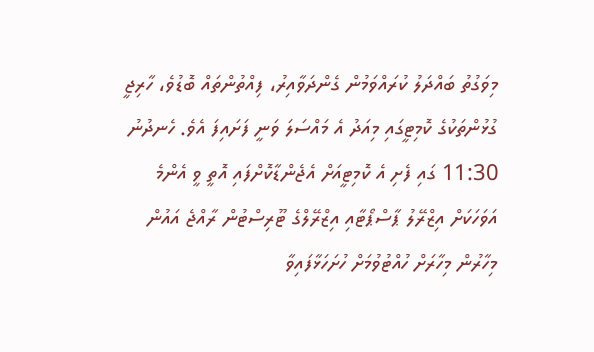މިވަގުތު ބައްދަލު ކުރައްވަމުން ގެންދަވާއިރު، ފިއްތުންތައް ބޮޑުވެ، ހާރިޖީ ގުޅުންތަކުގެ ކޮމިޓީގައި މިއަދު އެ މައްސަލަ ވަނީ ފަށައިފަ އެވެ. ހެނދުނު 11:30 ގައި ފެށި އެ ކޮމިޓީއަށް އެޖެންޑާކޮށްފައި އޮތީ ވީ އެންމެ އަވަހަކަށް އިޒްރޭލު ޕާސްޕޯޓާއި އިޒްރޭލްގެ ޓޫރިސްޓުން ރާއްޖެ އައުން މިހާރުން މިހާރަށް ހުއްޓުވުމަށް ހުށަހަޅާފައިވާ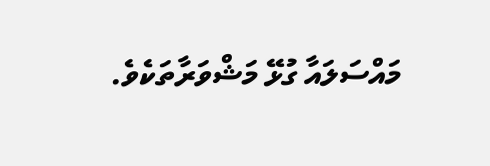މައްސަލައާ ގުޅޭ މަޝްވަރާތަކެވެ.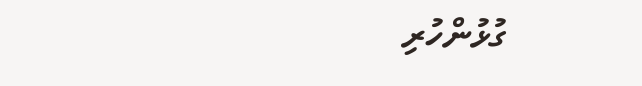ގުޅުންހުރި